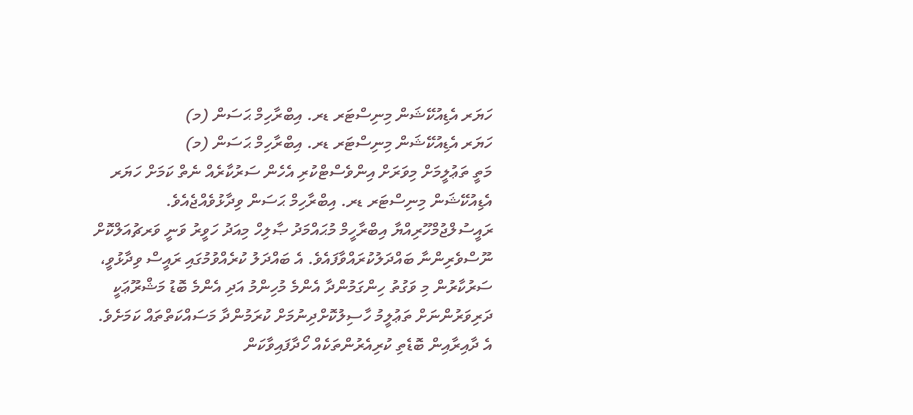ހަޔަރ އެޑިއުކޭޝަން މިނިސްޓަރ ޑރ. އިބްރާހިމް ޙަސަން (މ)
ހަޔަރ އެޑިއުކޭޝަން މިނިސްޓަރ ޑރ. އިބްރާހިމް ޙަސަން (މ)
މަތީ ތަޢުލީމަށް މިވަރަށް އިންވެސްޓްކުރި އެހެން ސަރުކާރެއް ނެތް ކަމަށް ހަޔަރ އެޑިއުކޭޝަން މިނިސްޓަރ ޑރ. އިބްރާހިމް ޙަސަން ވިދާޅުވެއްޖެއެވެ.
ރައީސުލްޖުމްހޫރިއްޔާ އިބްރާހީމް މުޙައްމަދު ޞާލިހް މިއަދު ހަވީރު ވަނީ ވަރޗުއަލްކޮށް ނޫސްވެރިންނާ ބައްދަލުކުރައްވާފައެވެ. އެ ބައްދަލު ކުރެއްވުމުގައި ރައީސް ވިދާޅުވީ، ސަރުކާރުން މި ވަގުތު ހިންގަމުންދާ އެންމެ މުހިންމު އަދި އެންމެ ބޮޑު މަޝްރޫޢަކީ ދަރިވަރުންނަށް ތަޢުލީމު ހާސިލުކޮށްދިނުމަށް ކުރަމުންދާ މަސައްކަތްތައް ކަމަށެވެ.
އެ ދާއިރާއިން ބޮޑެތި ކުރިއެރުންތަކެއް ހޯދާފައިވާކަން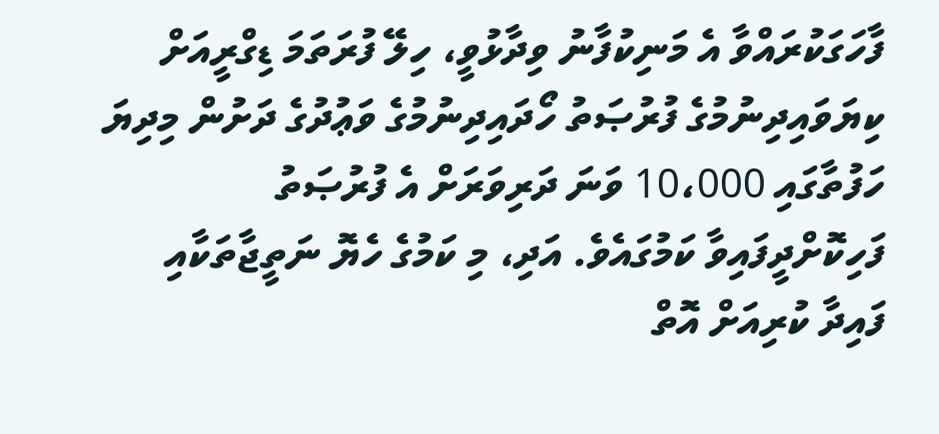ފާހަގަކުރައްވާ އެ މަނިކުފާނު ވިދާޅުވީ، ހިލޭ ފުރަތަމަ ޑިގްރީއަށް ކިޔަވައިދިނުމުގެ ފުރުޞަތު ހޯދައިދިނުމުގެ ވަޢުދުގެ ދަށުން މިދިޔަ ހަފުތާގައި 10،000 ވަނަ ދަރިވަރަށް އެ ފުރުޞަތު ފަހިކޮށްދީފައިވާ ކަމުގައެވެ. އަދި، މި ކަމުގެ ހެޔޮ ނަތީޖާތަކާއި ފައިދާ ކުރިއަށް އޮތް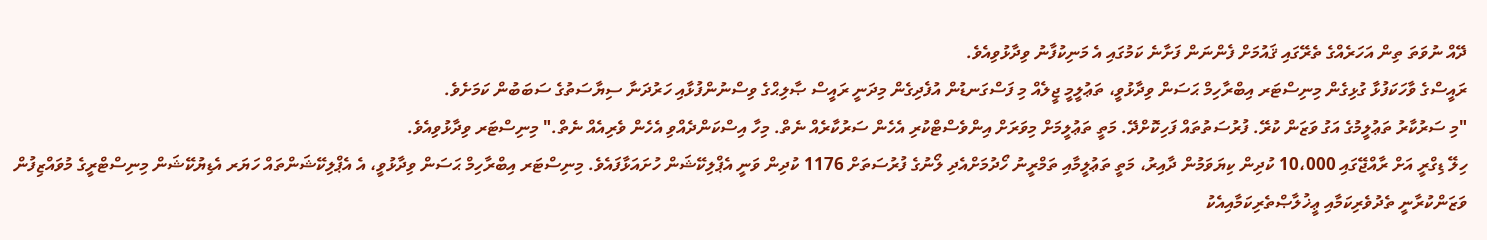ދޭއް ނުވަތަ ތިން އަހަރެއްގެ ތެރޭގައި ޤައުމަށް ފެންނަން ފަށާނެ ކަމުގައި އެ މަނިކުފާނު ވިދާޅުވިއެވެ.
ރައީސްގެ ވާހަކަފުޅާ ގުޅިގެން މިނިސްޓަރ އިބްރާހިމް ޙަސަން ވިދާޅުވީ، ތަޢުލީމީ ޖީލެއް މި ފަސްގަނޑުން އުފެދިގެން މިދަނީ ރައީސް ޞާލިޙްގެ ވިސްނުންފުޅާއި ހަރުދަނާ ސިޔާސަތުގެ ސަބަބުން ކަމަށެވެ.
"މި ސަރުކާރު ތަޢުލީމުގެ އަގު ވަޒަން ކުރޭ. ފުރުސަތުތައް ފަހިކޮށްދޭ. މަތީ ތަޢުލީމަށް މިވަރަށް އިންވެސްޓްކުރި އެހެން ސަރުކާރެއް ނެތް. މިހާ އިސްކަންދެއްވި އެހެން ވެރިއެއް ނެތް." މިނިސްޓަރ ވިދާޅުވިއެވެ.
ހިލޭ ޑިގްރީ އަށް ރާއްޖޭގައި 10،000 ކުދިން ކިޔަވަމުން ދާއިރު، މަތީ ތަޢުލީމާއި ތަމްރީނު ހޯދުމަށްއެދި ލޯނުގެ ފުރުސަތަށް 1176 ކުދިން ވަނީ އެޕްލިކޭޝަން ހުށައަޅާފައެވެ. މިނިސްޓަރ އިބްރާހިމް ޙަސަން ވިދާޅުވީ، އެ އެޕްލިކޭޝަންތައް ހަޔަރ އެޑިޔުކޭޝަން މިނިސްޓްރީގެ މުވައްޒިފުން ވަޒަންކުރާނީ ތެދުވެރިކަމާއި ޢީޚުލާޞްތެރިކަމާއިއެކު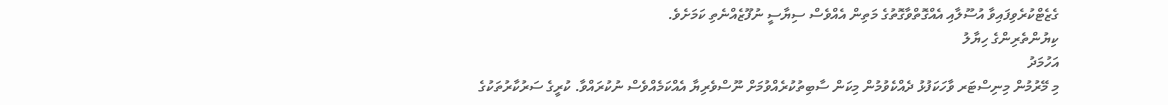ގެޒެޓްކުރެވިފައިވާ އުސޫލާއި އެއްގޮތްވާގޮތުގެ މަތިން އެއްވެސް ސިޔާސީ ނުފޫޒެއްނެތި ކަމަށެވެ.
ކިޔުންތެރިންގެ ހިޔާލު
އަހުމަދު
މި މޭރުމުން މިނިސްޓަރ ވާހަކަފުޅު ދެއްކެވުމުން މިކަން ސާބިތުކުރެއްވުމަށް ނޫސްވެރިޔާ އެއްކަމެއްވެސް ނުކުރައްވާ. ކުރީގެ ސަރުކާރުތަކުގެ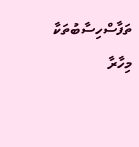ތަފާސްހިސާބުތަކާ މިހާރާ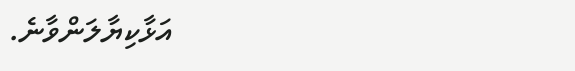އަޅާކިޔާލަންވާނެ.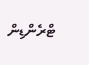ޓްރެންޑިން